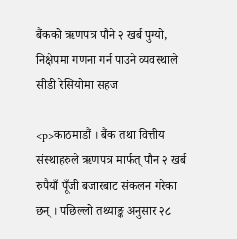बैंकको ऋणपत्र पौने २ खर्ब पुग्यो, निक्षेपमा गणना गर्न पाउने व्यवस्थाले सीडी रेसियोमा सहज

<p>काठमाडौं । बैंक तथा वित्तीय संस्थाहरुले ऋणपत्र मार्फत् पौन २ खर्ब रुपैयाँ पूँजी बजारबाट संकलन गरेका छन् । पछिल्लो तथ्याङ्क अनुसार २८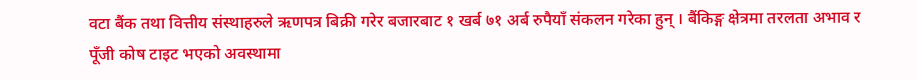वटा बैंक तथा वित्तीय संस्थाहरुले ऋणपत्र बिक्री गरेर बजारबाट १ खर्ब ७१ अर्ब रुपैयाँ संकलन गरेका हुन् । बैंकिङ्ग क्षेत्रमा तरलता अभाव र पूँजी कोष टाइट भएको अवस्थामा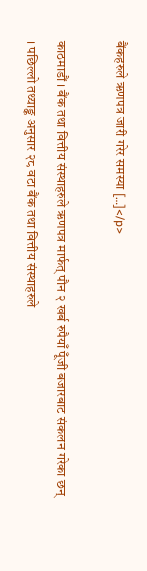बैंकहरुले ऋणपत्र जारी गरेर समस्या […]</p>

काठमाडौं । बैंक तथा वित्तीय संस्थाहरुले ऋणपत्र मार्फत् पौन २ खर्ब रुपैयाँ पूँजी बजारबाट संकलन गरेका छन् । पछिल्लो तथ्याङ्क अनुसार २८ वटा बैंक तथा वित्तीय संस्थाहरुले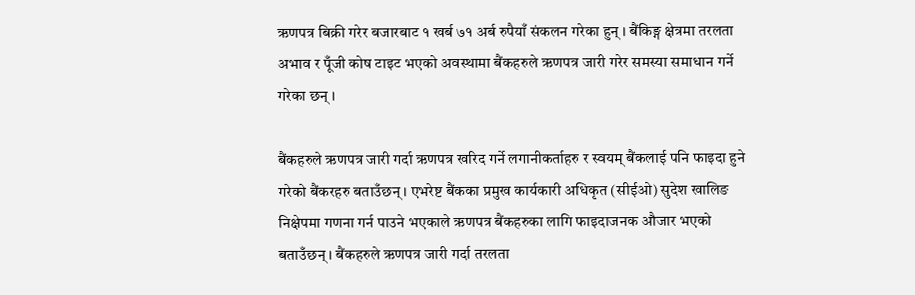ऋणपत्र बिक्री गरेर बजारबाट १ खर्ब ७१ अर्ब रुपैयाँ संकलन गरेका हुन् । बैंकिङ्ग क्षेत्रमा तरलता अभाव र पूँजी कोष टाइट भएको अवस्थामा बैंकहरुले ऋणपत्र जारी गरेर समस्या समाधान गर्ने गरेका छन् ।

बैंकहरुले ऋणपत्र जारी गर्दा ऋणपत्र खरिद गर्ने लगानीकर्ताहरु र स्वयम् बैंकलाई पनि फाइदा हुने गरेको बैंकरहरु बताउँछन् । एभरेष्ट बैंकका प्रमुख कार्यकारी अधिकृत (सीईओ) सुदेश खालिङ निक्षेपमा गणना गर्न पाउने भएकाले ऋणपत्र बैंकहरुका लागि फाइदाजनक औजार भएको बताउँछन् । बैंकहरुले ऋणपत्र जारी गर्दा तरलता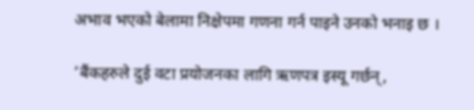अभाव भएको बेलामा निक्षेपमा गणना गर्न पाइने उनको भनाइ छ ।

‘बैंकहरुले दुई वटा प्रयोजनका लागि ऋणपत्र इस्यू गर्छन्,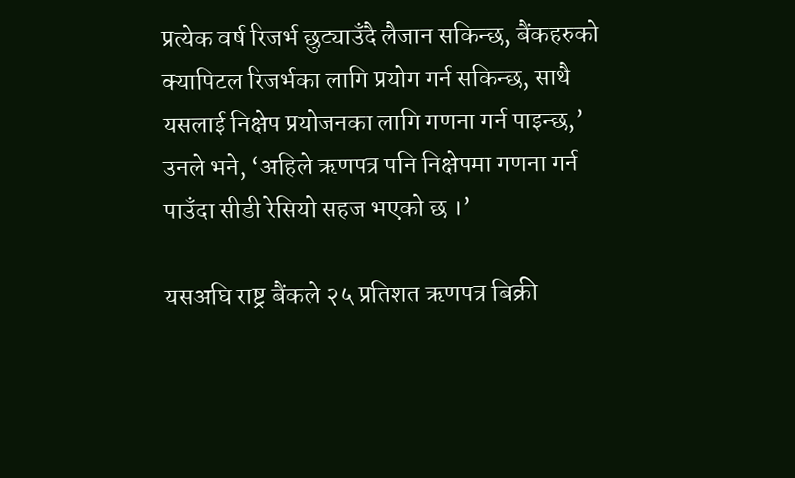प्रत्येक वर्ष रिजर्भ छुट्याउँदै लैजान सकिन्छ, बैंकहरुको क्यापिटल रिजर्भका लागि प्रयोग गर्न सकिन्छ, साथै यसलाई निक्षेप प्रयोजनका लागि गणना गर्न पाइन्छ,’ उनले भने, ‘अहिले ऋणपत्र पनि निक्षेपमा गणना गर्न पाउँदा सीडी रेसियो सहज भएको छ ।’

यसअघि राष्ट्र बैंकले २५ प्रतिशत ऋणपत्र बिक्री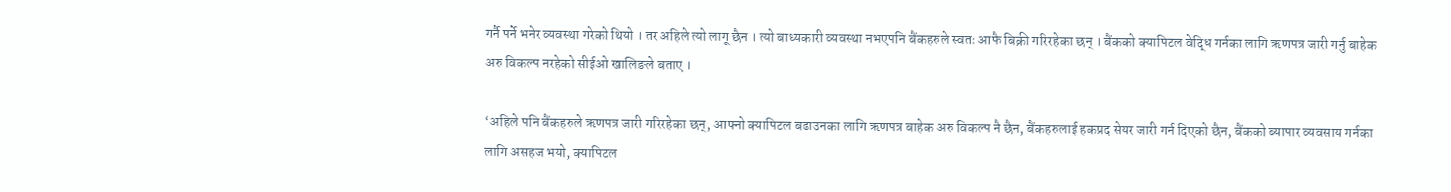गर्नै पर्ने भनेर व्यवस्था गरेको थियो । तर अहिले त्यो लागू छैन । त्यो बाध्यकारी व्यवस्था नभएपनि बैंकहरुले स्वतः आफै बिक्री गरिरहेका छन् । बैंकको क्यापिटल वेद्धि गर्नका लागि ऋणपत्र जारी गर्नु बाहेक अरु विकल्प नरहेको सीईओ खालिङले बताए ।

‘अहिले पनि बैंकहरुले ऋणपत्र जारी गरिरहेका छन्, आफ्नो क्यापिटल बढाउनका लागि ऋणपत्र बाहेक अरु विकल्प नै छैन, बैंकहरुलाई हकप्रद सेयर जारी गर्न दिएको छैन, बैंकको ब्यापार व्यवसाय गर्नका लागि असहज भयो, क्यापिटल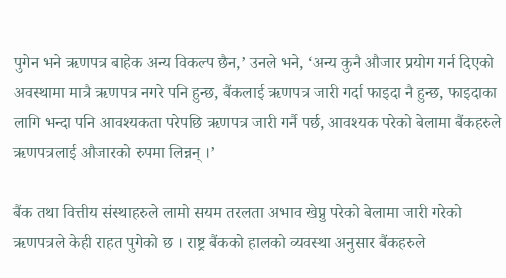पुगेन भने ऋणपत्र बाहेक अन्य विकल्प छैन,’ उनले भने, ‘अन्य कुनै औजार प्रयोग गर्न दिएको अवस्थामा मात्रै ऋणपत्र नगरे पनि हुन्छ, बैंकलाई ऋणपत्र जारी गर्दा फाइदा नै हुन्छ, फाइदाका लागि भन्दा पनि आवश्यकता परेपछि ऋणपत्र जारी गर्नै पर्छ, आवश्यक परेको बेलामा बैंकहरुले ऋणपत्रलाई औजारको रुपमा लिन्नन् ।’

बैंक तथा वित्तीय संस्थाहरुले लामो सयम तरलता अभाव खेप्नु परेको बेलामा जारी गरेको ऋणपत्रले केही राहत पुगेको छ । राष्ट्र बैंकको हालको व्यवस्था अनुसार बैंकहरुले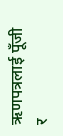ऋणपत्रलाई पूँजी र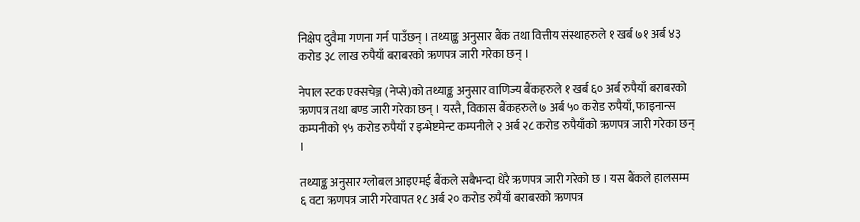निक्षेप दुवैमा गणना गर्न पाउँछन् । तथ्याङ्क अनुसार बैंक तथा वित्तीय संस्थाहरुले १ खर्ब ७१ अर्ब ४३ करोड ३८ लाख रुपैयाँ बराबरको ऋणपत्र जारी गरेका छन् ।

नेपाल स्टक एक्सचेञ्ज (नेप्से)को तथ्याङ्क अनुसार वाणिज्य बैंकहरुले १ खर्ब ६० अर्ब रुपैयाँ बराबरको ऋणपत्र तथा बण्ड जारी गरेका छन् । यस्तै, विकास बैंकहरुले ७ अर्ब ५० करोड रुपैयाँ, फाइनान्स कम्पनीको ९५ करोड रुपैयाँ र इन्भेष्टमेन्ट कम्पनीले २ अर्ब २८ करोड रुपैयाँको ऋणपत्र जारी गरेका छन् ।

तथ्याङ्क अनुसार ग्लोबल आइएमई बैंकले सबैभन्दा धेरै ऋणपत्र जारी गरेको छ । यस बैंकले हालसम्म ६ वटा ऋणपत्र जारी गरेवापत १८ अर्ब २० करोड रुपैयाँ बराबरको ऋणपत्र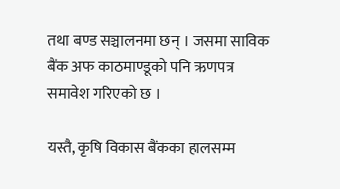तथा बण्ड सञ्चालनमा छन् । जसमा साविक बैंक अफ काठमाण्डूको पनि ऋणपत्र समावेश गरिएको छ ।

यस्तै, कृषि विकास बैंकका हालसम्म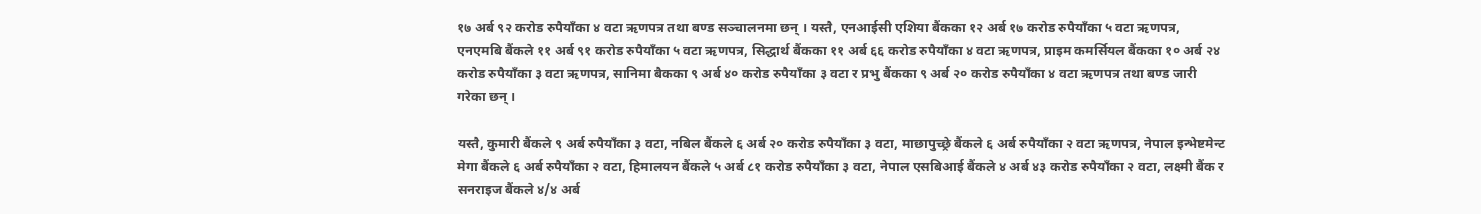१७ अर्ब ९२ करोड रुपैयाँका ४ वटा ऋणपत्र तथा बण्ड सञ्चालनमा छन् । यस्तै, एनआईसी एशिया बैंकका १२ अर्ब १७ करोड रुपैयाँका ५ वटा ऋणपत्र, एनएमबि बैंकले ११ अर्ब ९१ करोड रुपैयाँका ५ वटा ऋणपत्र, सिद्धार्थ बैंकका ११ अर्ब ६६ करोड रुपैयाँका ४ वटा ऋणपत्र, प्राइम कमर्सियल बैंकका १० अर्ब २४ करोड रुपैयाँका ३ वटा ऋणपत्र, सानिमा बैकका ९ अर्ब ४० करोड रुपैयाँका ३ वटा र प्रभु बैंकका ९ अर्ब २० करोड रुपैयाँका ४ वटा ऋणपत्र तथा बण्ड जारी गरेका छन् ।

यस्तै, कुमारी बैंकले ९ अर्ब रुपैयाँका ३ वटा, नबिल बैंकले ६ अर्ब २० करोड रुपैयाँका ३ वटा, माछापुच्छ्रे बैंकले ६ अर्ब रुपैयाँका २ वटा ऋणपत्र, नेपाल इन्भेष्टमेन्ट मेगा बैंकले ६ अर्ब रुपैयाँका २ वटा, हिमालयन बैंकले ५ अर्ब ८१ करोड रुपैयाँका ३ वटा, नेपाल एसबिआई बैंकले ४ अर्ब ४३ करोड रुपैयाँका २ वटा, लक्ष्मी बैंक र सनराइज बैंकले ४/४ अर्ब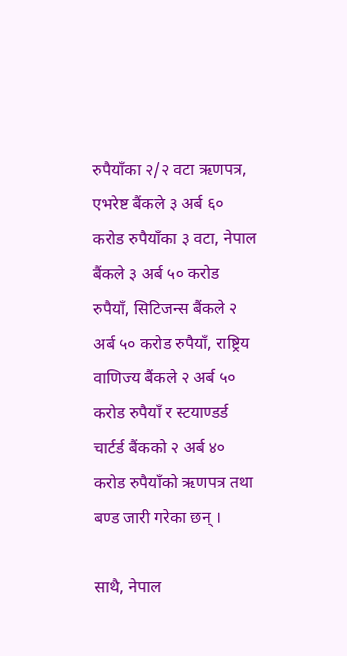रुपैयाँका २/२ वटा ऋणपत्र, एभरेष्ट बैंकले ३ अर्ब ६० करोड रुपैयाँका ३ वटा, नेपाल बैंकले ३ अर्ब ५० करोड रुपैयाँ, सिटिजन्स बैंकले २ अर्ब ५० करोड रुपैयाँ, राष्ट्रिय वाणिज्य बैंकले २ अर्ब ५० करोड रुपैयाँ र स्टयाण्डर्ड चार्टर्ड बैंकको २ अर्ब ४० करोड रुपैयाँको ऋणपत्र तथा बण्ड जारी गरेका छन् ।

साथै, नेपाल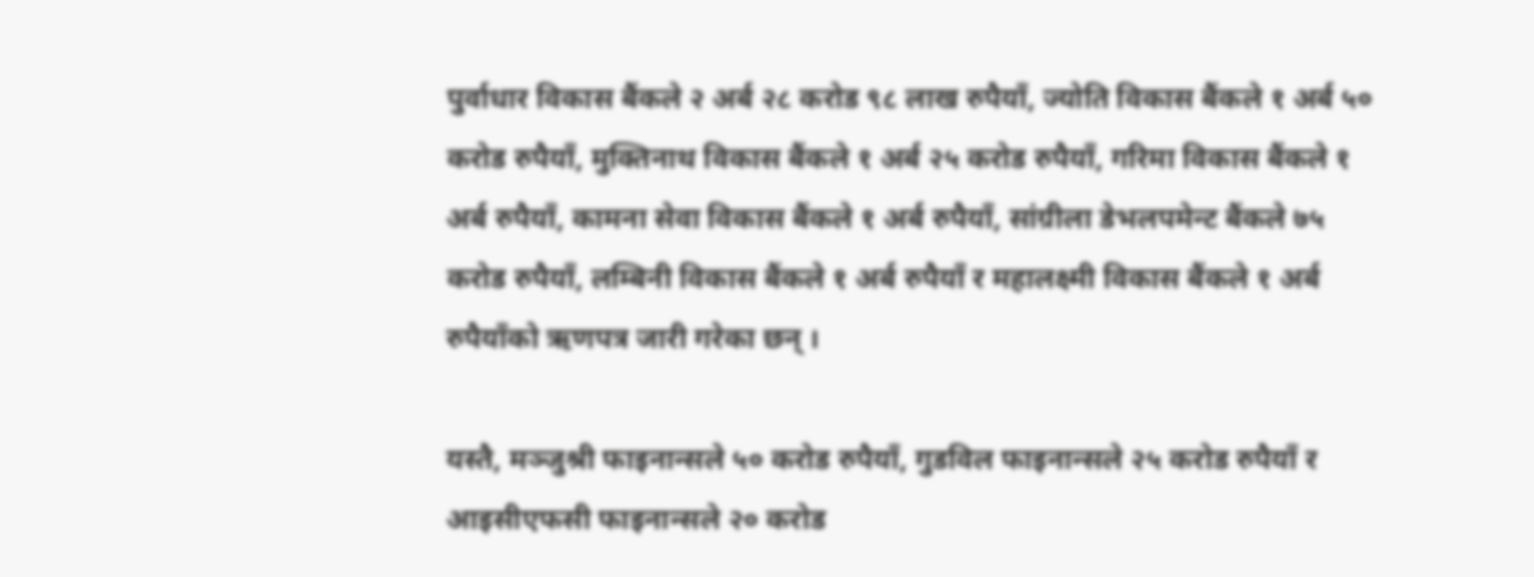पुर्वाधार विकास बैंकले २ अर्ब २८ करोड ९८ लाख रुपैयाँ, ज्योति विकास बैंकले १ अर्ब ५० करोड रुपैयाँ, मुक्तिनाथ विकास बैंकले १ अर्ब २५ करोड रुपैयाँ, गरिमा विकास बैंकले १ अर्ब रुपैयाँ, कामना सेवा विकास बैंकले १ अर्ब रुपैयाँ, सांग्रीला डेभलपमेन्ट बैंकले ७५ करोड रुपैयाँ, लम्बिनी विकास बैंकले १ अर्ब रुपैयाँ र महालक्ष्मी विकास बैंकले १ अर्ब रुपैयाँको ऋणपत्र जारी गरेका छन् ।

यस्तै, मञ्जुश्री फाइनान्सले ५० करोड रुपैयाँ, गुडविल फाइनान्सले २५ करोड रुपैयाँ र आइसीएफसी फाइनान्सले २० करोड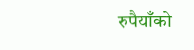रुपैयाँको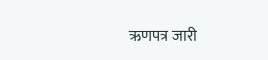ऋणपत्र जारी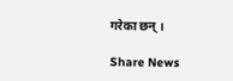गरेका छन् ।

Share News